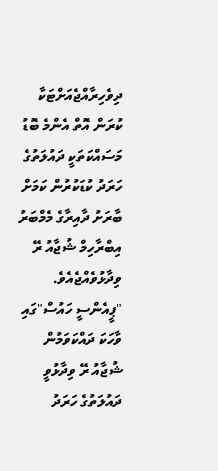ދިވެހިރާއްޖެއަށްޓަކާ ކުރަން އޮތް އެންމެ ބޮޑު މަސައްކަތަކީ ދައުލަތުގެ ހަރަދު ކުޑަކުރުން ކަމަށް ބާރަށު ދާއިރާގެ މެމްބަރު އިބްރާހިމް ޝުޖާއު ރޭ ވިދާޅުވެއްޖެއެވެ.
"ޕީއެންސީ ހައުސް"ގައި ވާހަކަ ދައްކަވަމުން ޝުޖާއު ރޭ ވިދާޅުވީ ދައުލަތުގެ ހަރަދު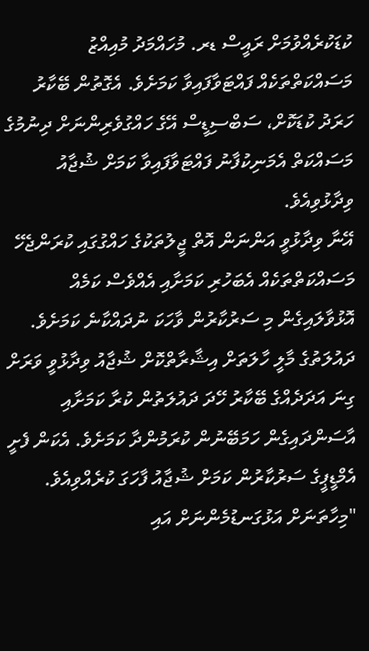ކުޑަކުރެއްވުމަށް ރައީސް ޑރ. މުހައްމަދު މުއިއްޒު މަސައްކަތްތަކެއް ފައްޓަވާފައިވާ ކަމަށެވެ. އެގޮތުން ބޭކާރު ހަރަދު ކުޑަކޮށް، ސަބްސިޑީސް އޭގެ ހައްގުވެރިންނަށް ދިނުމުގެ މަސައްކަތް އެމަނިކުފާނު ފައްޓަވާފައިވާ ކަމަށް ޝުޖާއު ވިދާޅުވިއެވެ.
އޭނާ ވިދާޅުވީ އަންނަން އޮތް ޖީލުތަކުގެ ހައްގުގައި ކުރަންޖެހޭ މަސައްކަތްތަކެއް އެބަހުރި ކަމަށާއި އެއްވެސް ކަމެއް އޮޅުވާލައިގެން މި ސަރުކާރުން ވާހަކަ ނުދައްކާނެ ކަމަށެވެ.
ދައުލަތުގެ މާލީ ހާލަތަށް އިޝާރާތްކޮށް ޝުޖާއު ވިދާޅުވީ ވަރަށް ގިނަ އަދަދެއްގެ ބޭކާރު ހޭދަ ދައުލަތުން ކުރާ ކަމަށާއި އާސަންދައިގެން ހަމަބޭނުން ކުރަމުންދާ ކަމަށެވެ. އެކަން ފެށީ އެމްޑީޕީގެ ސަރުކާރުން ކަމަށް ޝުޖާއު ފާހަގަ ކުރެއްވިއެވެ.
"މިހާތަނަށް އަޅުގަނޑުމެންނަށް އައި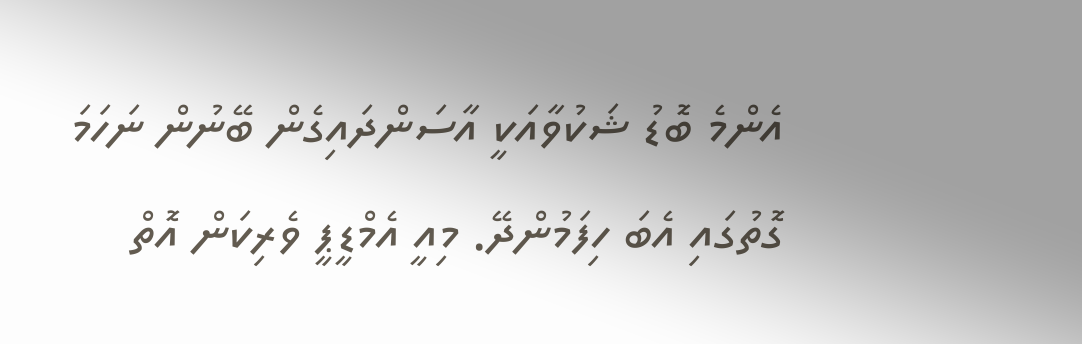އެންމެ ބޮޑު ޝަކުވާއަކީ އާސަންދައިގެން ބޭނުން ނަހަމަ ގޮތުގައި އެބަ ހިފަމުންދޭ. މިއީ އެމްޑީޕީ ވެރިކަން އޮތް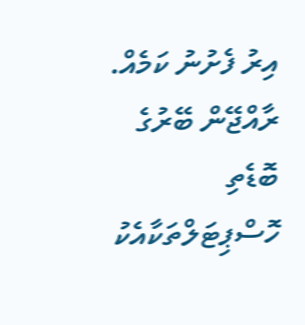އިރު ފެށުނު ކަމެއް. ރާއްޖޭން ބޭރުގެ ބޮޑެތި ހޮސްޕިޓަލްތަކާއެކު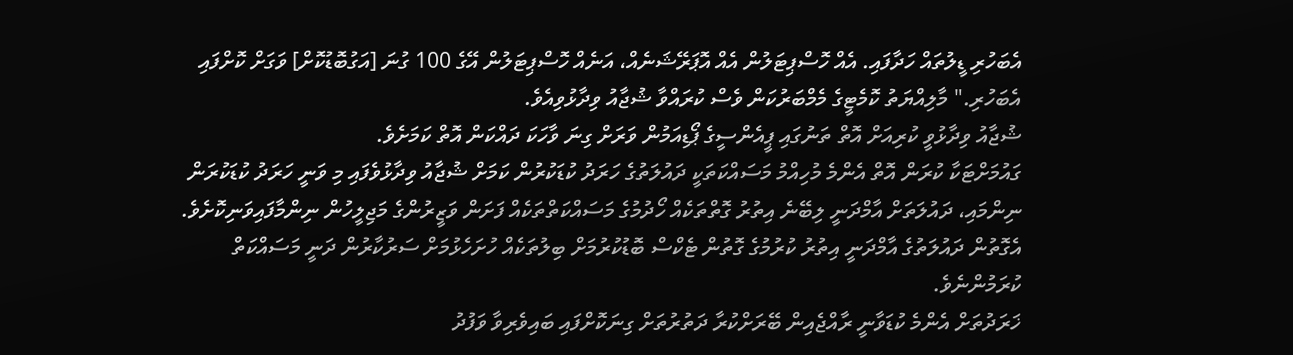އެބަހުރި ޑީލުތައް ހަދާފައި. އެއް ހޮސްޕިޓަލުން އެއް އޮޕަރޭޝަނެއް، އަނެއް ހޮސްޕިޓަލުން އޭގެ 100 ގުނަ [އަގުބޮޑުކޮށް] ވަގަށް ކޮށްފައި އެބަހުރި." މާލިއްޔަތު ކޮމެޓީގެ މެމްބަރުކަން ވެސް ކުރައްވާ ޝުޖާއު ވިދާޅުވިއެވެ.
ޝުޖާއު ވިދާޅުވީ ކުރިއަށް އޮތް ތަނުގައި ޕީއެންސީގެ ޕޯޑިއަމުން ވަރަށް ގިނަ ވާހަކަ ދައްކަން އޮތް ކަމަށެވެ.
ގައުމަށްޓަކާ ކުރަން އޮތް އެންމެ މުހިއްމު މަސައްކަތަކީ ދައުލަތުގެ ހަރަދު ކުޑަކުރުން ކަމަށް ޝުޖާއު ވިދާޅުވެފައި މި ވަނީ ހަރަދު ކުޑަކުރަން ނިންމައި، ދައުލަތަށް އާމްދަނީ ލިބޭނެ އިތުރު ގޮތްތަކެއް ހޯދުމުގެ މަސައްކަތްތަކެއް ފަށަން ވަޒީރުންގެ މަޖިލީހުން ނިންމާފައިވަނިކޮށެވެ. އެގޮތުން ދައުލަތުގެ އާމްދަނީ އިތުރު ކުރުމުގެ ގޮތުން ޓެކްސް ބޮޑުކުރުމަށް ބިލުތަކެއް ހުށަހެޅުމަށް ސަރުކާރުން ދަނީ މަސައްކަތް ކުރަމުންނެވެ.
ޚަރަދުތަށް އެންމެ ކުޑަވާނީ ރާއްޖެއިން ބޭރަށްކުރާ ދަތުރުތަށް ގިނަކޮށްފައި ބައިވެރިވާ ވަފުދު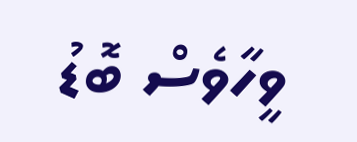ވީހާވެސް ބޮޑު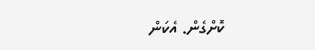ކޮށްގެން. އެކަން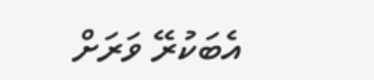އެބަކުރޭ ވަރަށް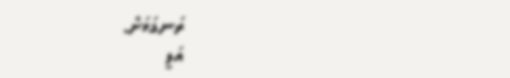ރަނގަޅަށް.
އަލީ